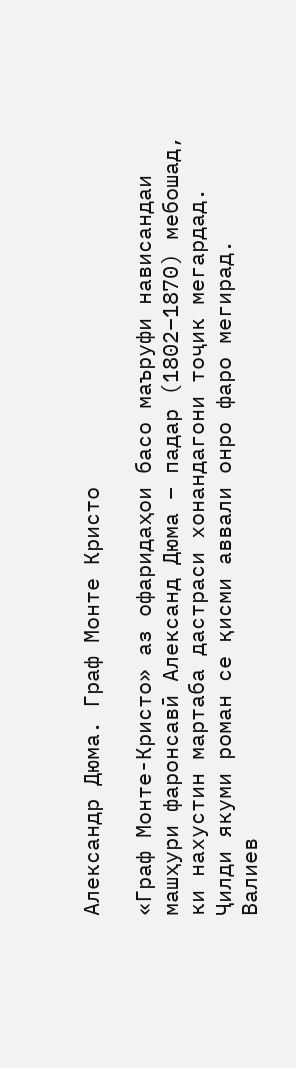Александр Дюма. Граф Монте Кристо

«Граф Монте-Кристо» аз офаридаҳои басо маъруфи нависандаи машҳури фаронсавӣ Александ Дюма – падар (1802–1870) мебошад, ки нахустин мартаба дастраси хонандагони тоҷик мегардад. Ҷилди якуми роман се қисми аввали онро фаро мегирад.
Валиев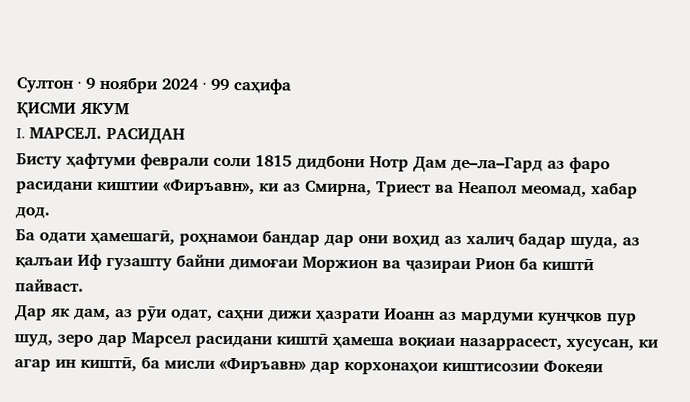Султон · 9 ноябри 2024 · 99 саҳифа
ҚИСМИ ЯКУМ
I. МАРСЕЛ. РАСИДАН
Бисту ҳафтуми феврали соли 1815 дидбони Нотр Дам де–ла–Гард аз фаро расидани киштии «Фиръавн», ки аз Смирна, Триест ва Неапол меомад, хабар дод.
Ба одати ҳамешагӣ, роҳнамои бандар дар они воҳид аз халиҷ бадар шуда, аз қалъаи Иф гузашту байни димоғаи Моржион ва ҷазираи Рион ба киштӣ пайваст.
Дар як дам, аз рӯи одат, саҳни дижи ҳазрати Иоанн аз мардуми кунҷков пур шуд, зеро дар Марсел расидани киштӣ ҳамеша воқиаи назаррасест, хусусан, ки агар ин киштӣ, ба мисли «Фиръавн» дар корхонаҳои киштисозии Фокеяи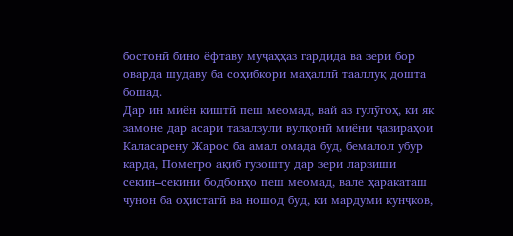бостонӣ бино ёфтаву муҷаҳҳаз гардида ва зери бор оварда шудаву ба соҳибкори маҳаллӣ тааллуқ дошта бошад.
Дар ин миён киштӣ пеш меомад, вай аз гулӯгоҳ, ки як замоне дар асари тазалзули вулқонӣ миёни ҷазираҳои Каласарену Жарос ба амал омада буд, бемалол убур карда, Помегро ақиб гузошту дар зери ларзиши секин–секини бодбонҳо пеш меомад, вале ҳаракаташ чунон ба оҳистагӣ ва ношод буд, ки мардуми кунҷков,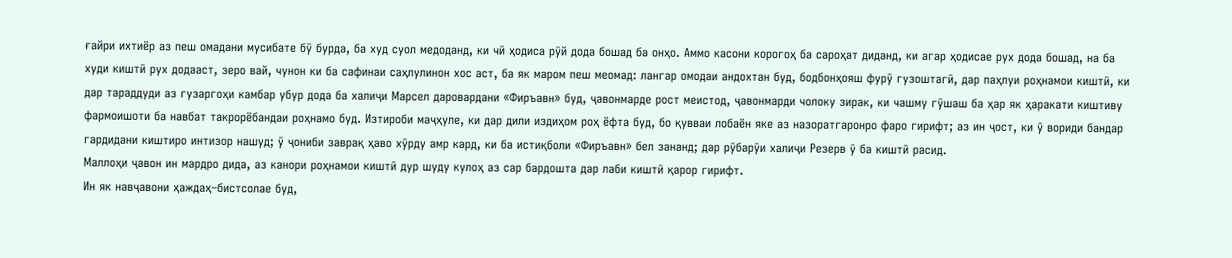ғайри ихтиёр аз пеш омадани мусибате бӯ бурда, ба худ суол медоданд, ки чӣ ҳодиса рӯй дода бошад ба онҳо. Аммо касони корогоҳ ба сароҳат диданд, ки агар ҳодисае рух дода бошад, на ба худи киштӣ рух додааст, зеро вай, чунон ки ба сафинаи саҳлулинон хос аст, ба як маром пеш меомад: лангар омодаи андохтан буд, бодбонҳояш фурӯ гузоштагӣ, дар паҳлуи роҳнамои киштӣ, ки дар тараддуди аз гузаргоҳи камбар убур дода ба халиҷи Марсел даровардани «Фиръавн» буд, ҷавонмарде рост меистод, ҷавонмарди чолоку зирак, ки чашму гӯшаш ба ҳар як ҳаракати киштиву фармоишоти ба навбат такрорёбандаи роҳнамо буд. Изтироби маҷҳуле, ки дар дили издиҳом роҳ ёфта буд, бо қувваи лобаён яке аз назоратгаронро фаро гирифт; аз ин ҷост, ки ӯ вориди бандар гардидани киштиро интизор нашуд; ӯ ҷониби заврақ ҳаво хӯрду амр кард, ки ба истиқболи «Фиръавн» бел зананд; дар рӯбарӯи халиҷи Резерв ӯ ба киштӣ расид.
Маллоҳи ҷавон ин мардро дида, аз канори роҳнамои киштӣ дур шуду кулоҳ аз сар бардошта дар лаби киштӣ қарор гирифт.
Ин як навҷавони ҳаждаҳ–бистсолае буд,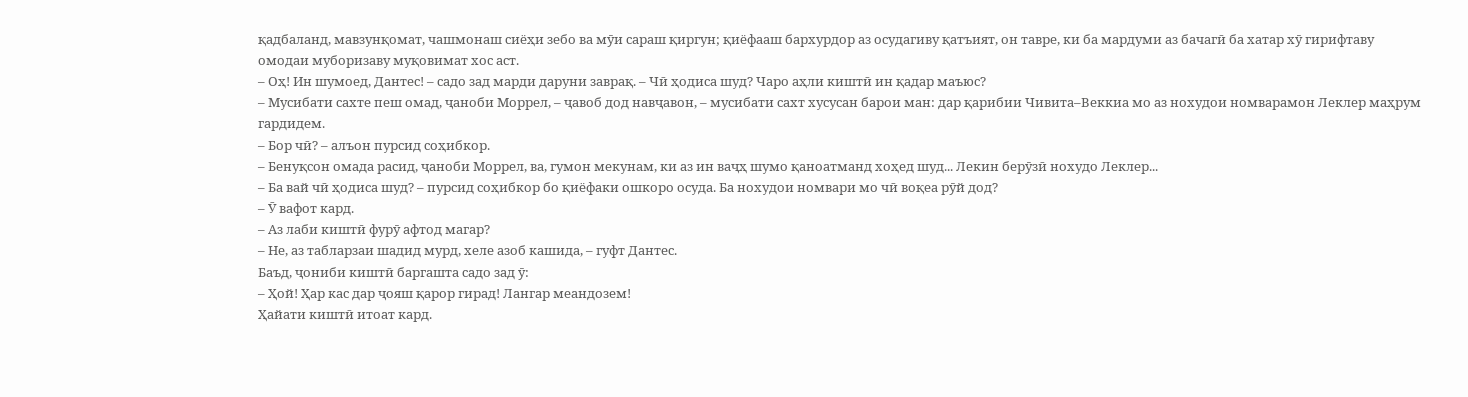қадбаланд, мавзунқомат, чашмонаш сиёҳи зебо ва мӯи сараш қиргун; қиёфааш бархурдор аз осудагиву қатъият, он тавре, ки ба мардуми аз бачагӣ ба хатар хӯ гирифтаву омодаи муборизаву муқовимат хос аст.
– Оҳ! Ин шумоед, Дантес! – садо зад марди даруни заврақ. – Чӣ ҳодиса шуд? Чаро аҳли киштӣ ин қадар маъюс?
– Мусибати сахте пеш омад, ҷаноби Моррел, – ҷавоб дод навҷавон, – мусибати сахт хусусан барои ман: дар қарибии Чивита–Веккиа мо аз нохудои номварамон Леклер маҳрум гардидем.
– Бор чӣ? – алъон пурсид соҳибкор.
– Бенуқсон омада расид, ҷаноби Моррел, ва, гумон мекунам, ки аз ин ваҷҳ шумо қаноатманд хоҳед шуд... Лекин берӯзӣ нохудо Леклер...
– Ба вай чӣ ҳодиса шуд? – пурсид соҳибкор бо қиёфаки ошкоро осуда. Ба нохудои номвари мо чӣ воқеа рӯй дод?
– Ӯ вафот кард.
– Аз лаби киштӣ фурӯ афтод магар?
– Не, аз табларзаи шадид мурд, хеле азоб кашида, – гуфт Дантес.
Баъд, ҷониби киштӣ баргашта садо зад ӯ:
– Ҳой! Ҳар кас дар ҷояш қарор гирад! Лангар меандозем!
Ҳайати киштӣ итоат кард.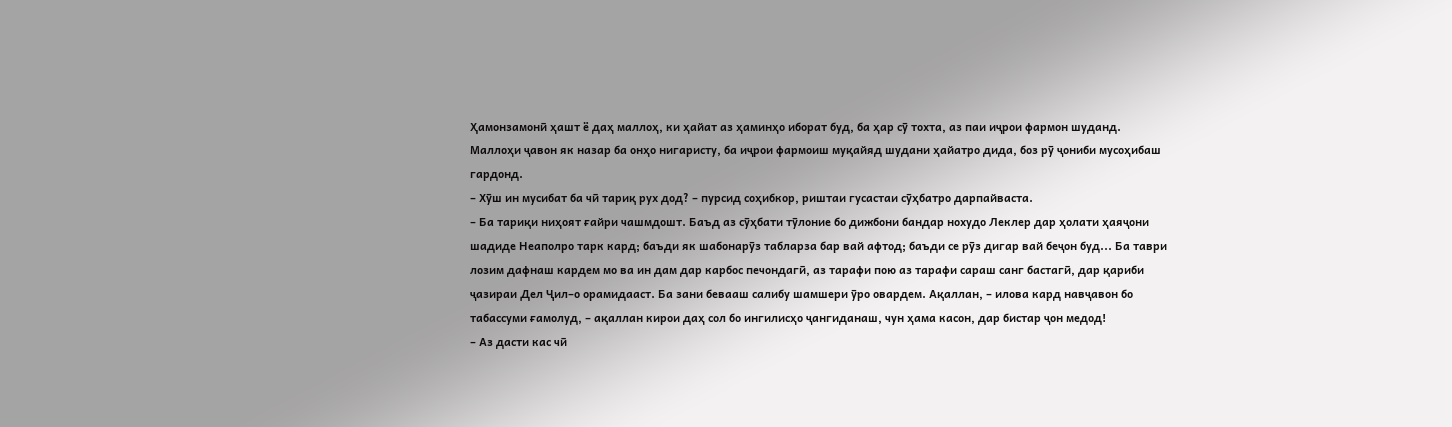Ҳамонзамонӣ ҳашт ё даҳ маллоҳ, ки ҳайат аз ҳаминҳо иборат буд, ба ҳар сӯ тохта, аз паи иҷрои фармон шуданд.
Маллоҳи ҷавон як назар ба онҳо нигаристу, ба иҷрои фармоиш муқайяд шудани ҳайатро дида, боз рӯ ҷониби мусоҳибаш гардонд.
– Хӯш ин мусибат ба чӣ тариқ рух дод? – пурсид соҳибкор, риштаи гусастаи сӯҳбатро дарпайваста.
– Ба тариқи ниҳоят ғайри чашмдошт. Баъд аз сӯҳбати тӯлоние бо дижбони бандар нохудо Леклер дар ҳолати ҳаяҷони шадиде Неаполро тарк кард; баъди як шабонарӯз табларза бар вай афтод; баъди се рӯз дигар вай беҷон буд... Ба таври лозим дафнаш кардем мо ва ин дам дар карбос печондагӣ, аз тарафи пою аз тарафи сараш санг бастагӣ, дар қариби ҷазираи Дел Ҷил–о орамидааст. Ба зани бевааш салибу шамшери ӯро овардем. Ақаллан, – илова кард навҷавон бо табассуми ғамолуд, – ақаллан кирои даҳ сол бо ингилисҳо ҷангиданаш, чун ҳама касон, дар бистар ҷон медод!
– Аз дасти кас чӣ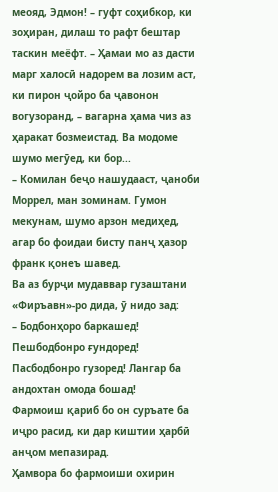меояд, Эдмон! – гуфт соҳибкор, ки зоҳиран, дилаш то рафт бештар таскин меёфт. – Ҳамаи мо аз дасти марг халосӣ надорем ва лозим аст, ки пирон ҷойро ба ҷавонон вогузоранд, – вагарна ҳама чиз аз ҳаракат бозмеистад. Ва модоме шумо мегӯед, ки бор...
– Комилан беҷо нашудааст, ҷаноби Моррел, ман зоминам. Гумон мекунам, шумо арзон медиҳед, агар бо фоидаи бисту панҷ ҳазор франк қонеъ шавед.
Ва аз бурҷи мудаввар гузаштани «Фиръавн»-ро дида, ӯ нидо зад:
– Бодбонҳоро баркашед! Пешбодбонро ғундоред! Пасбодбонро гузоред! Лангар ба андохтан омода бошад!
Фармоиш қариб бо он суръате ба иҷро расид, ки дар киштии ҳарбӣ анҷом мепазирад.
Ҳамвора бо фармоиши охирин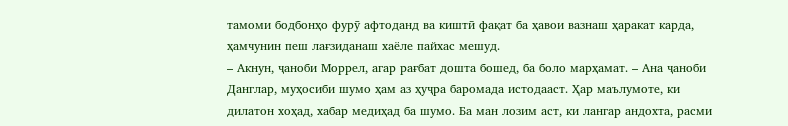тамоми бодбонҳо фурӯ афтоданд ва киштӣ фақат ба ҳавои вазнаш ҳаракат карда, ҳамчунин пеш лағзиданаш хаёле пайхас мешуд.
– Акнун, ҷаноби Моррел, агар рағбат дошта бошед, ба боло марҳамат. – Ана ҷаноби Данглар, муҳосиби шумо ҳам аз ҳуҷра баромада истодааст. Ҳар маълумоте, ки дилатон хоҳад, хабар медиҳад ба шумо. Ба ман лозим аст, ки лангар андохта, расми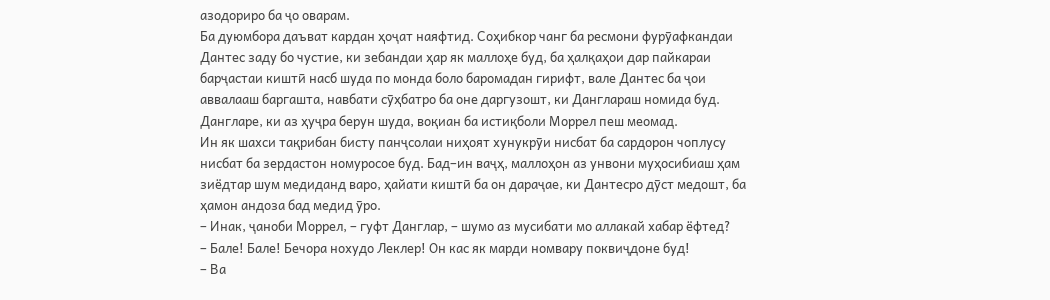азодориро ба ҷо оварам.
Ба дуюмбора даъват кардан ҳоҷат наяфтид. Соҳибкор чанг ба ресмони фурӯафкандаи Дантес заду бо чустие, ки зебандаи ҳар як маллоҳе буд, ба ҳалқаҳои дар пайкараи барҷастаи киштӣ насб шуда по монда боло баромадан гирифт, вале Дантес ба ҷои аввалааш баргашта, навбати сӯҳбатро ба оне даргузошт, ки Данглараш номида буд. Дангларе, ки аз ҳуҷра берун шуда, воқиан ба истиқболи Моррел пеш меомад.
Ин як шахси тақрибан бисту панҷсолаи ниҳоят хунукрӯи нисбат ба сардорон чоплусу нисбат ба зердастон номуросое буд. Бад–ин ваҷҳ, маллоҳон аз унвони муҳосибиаш ҳам зиёдтар шум медиданд варо, ҳайати киштӣ ба он дараҷае, ки Дантесро дӯст медошт, ба ҳамон андоза бад медид ӯро.
– Инак, ҷаноби Моррел, – гуфт Данглар, – шумо аз мусибати мо аллакай хабар ёфтед?
– Бале! Бале! Бечора нохудо Леклер! Он кас як марди номвару поквиҷдоне буд!
– Ва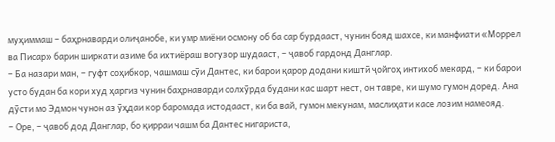муҳиммаш – баҳрнаварди олиҷанобе, ки умр миёни осмону об ба сар бурдааст, чунин бояд шахсе, ки манфиати «Моррел ва Писар» барин ширкати азиме ба ихтиёраш вогузор шудааст, – ҷавоб гардонд Данглар.
– Ба назари ман, – гуфт соҳибкор, чашмаш сӯи Дантес, ки барои қарор додани киштӣ ҷойгоҳ интихоб мекард, – ки барои усто будан ба кори худ ҳаргиз чунин баҳрнаварди солхӯрда будани кас шарт нест, он тавре, ки шумо гумон доред. Ана дӯсти мо Эдмон чунон аз ӯҳдаи кор баромада истодааст, ки ба вай, гумон мекунам, маслиҳати касе лозим намеояд.
– Оре, – ҷавоб дод Данглар, бо қирраи чашм ба Дантес нигариста,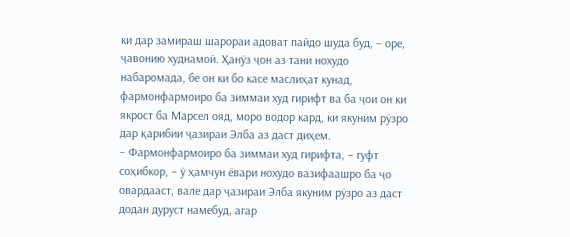ки дар замираш шарораи адоват пайдо шуда буд, – оре, ҷавонию худнамоӣ. Ҳанӯз ҷон аз тани нохудо набаромада, бе он ки бо касе маслиҳат кунад, фармонфармоиро ба зиммаи худ гирифт ва ба ҷои он ки якрост ба Марсел ояд, моро водор кард, ки якуним рӯзро дар қарибии ҷазираи Элба аз даст диҳем.
– Фармонфармоиро ба зиммаи худ гирифта, – гуфт соҳибкор, – ӯ ҳамчун ёвари нохудо вазифаашро ба ҷо овардааст, вале дар ҷазираи Элба якуним рӯзро аз даст додан дуруст намебуд, агар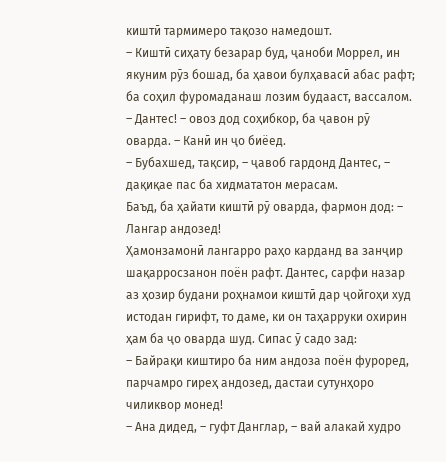киштӣ тармимеро тақозо намедошт.
– Киштӣ сиҳату безарар буд, ҷаноби Моррел, ин якуним рӯз бошад, ба ҳавои булҳавасӣ абас рафт; ба соҳил фуромаданаш лозим будааст, вассалом.
– Дантес! – овоз дод соҳибкор, ба ҷавон рӯ оварда. – Канӣ ин ҷо биёед.
– Бубахшед, тақсир, – ҷавоб гардонд Дантес, – дақиқае пас ба хидмататон мерасам.
Баъд, ба ҳайати киштӣ рӯ оварда, фармон дод: – Лангар андозед!
Ҳамонзамонӣ лангарро раҳо карданд ва занҷир шақарросзанон поён рафт. Дантес, сарфи назар аз ҳозир будани роҳнамои киштӣ дар ҷойгоҳи худ истодан гирифт, то даме, ки он таҳарруки охирин ҳам ба ҷо оварда шуд. Сипас ӯ садо зад:
– Байрақи киштиро ба ним андоза поён фуроред, парчамро гиреҳ андозед, дастаи сутунҳоро чиликвор монед!
– Ана дидед, – гуфт Данглар, – вай алакай худро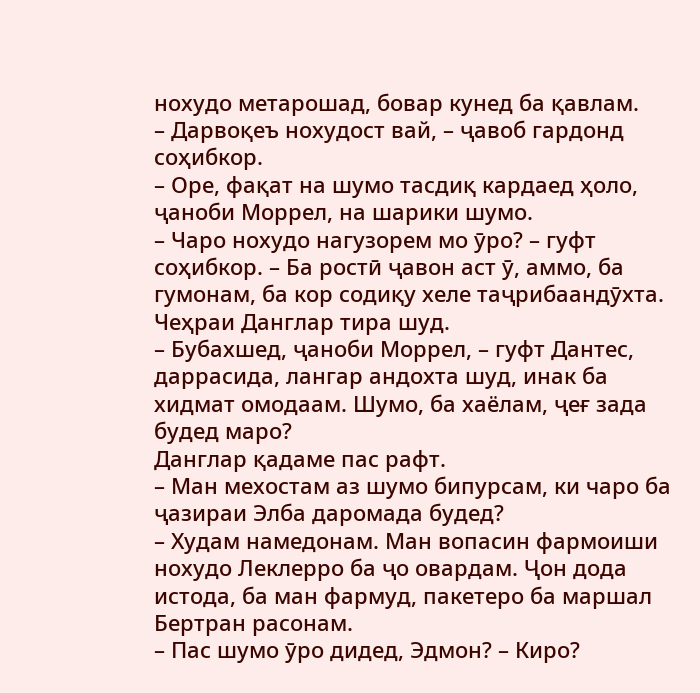нохудо метарошад, бовар кунед ба қавлам.
– Дарвоқеъ нохудост вай, – ҷавоб гардонд соҳибкор.
– Оре, фақат на шумо тасдиқ кардаед ҳоло, ҷаноби Моррел, на шарики шумо.
– Чаро нохудо нагузорем мо ӯро? – гуфт соҳибкор. – Ба ростӣ ҷавон аст ӯ, аммо, ба гумонам, ба кор содиқу хеле таҷрибаандӯхта.
Чеҳраи Данглар тира шуд.
– Бубахшед, ҷаноби Моррел, – гуфт Дантес, даррасида, лангар андохта шуд, инак ба хидмат омодаам. Шумо, ба хаёлам, ҷеғ зада будед маро?
Данглар қадаме пас рафт.
– Ман мехостам аз шумо бипурсам, ки чаро ба ҷазираи Элба даромада будед?
– Худам намедонам. Ман вопасин фармоиши нохудо Леклерро ба ҷо овардам. Ҷон дода истода, ба ман фармуд, пакетеро ба маршал Бертран расонам.
– Пас шумо ӯро дидед, Эдмон? – Киро?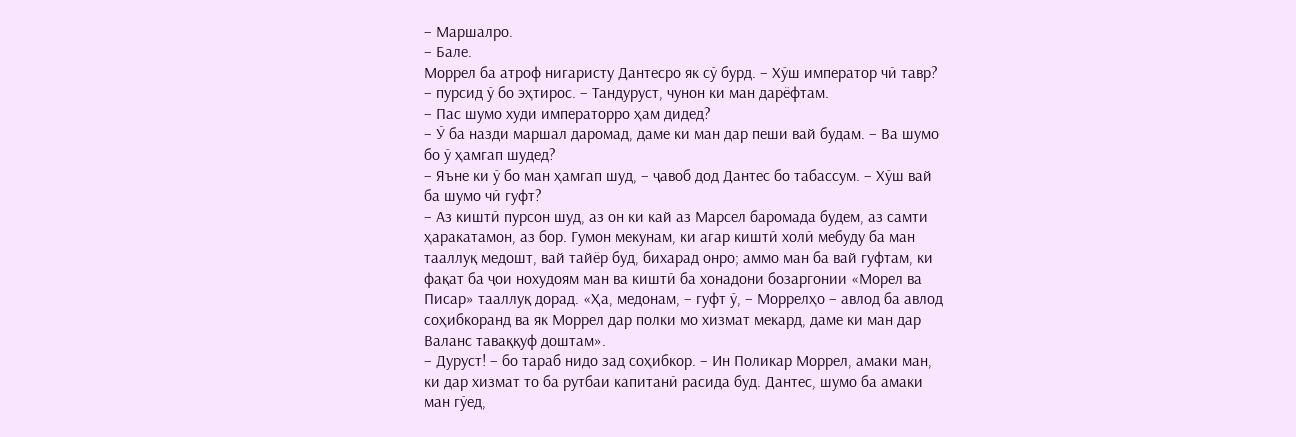– Маршалро.
– Бале.
Моррел ба атроф нигаристу Дантесро як сӯ бурд. – Хӯш император чӣ тавр? – пурсид ӯ бо эҳтирос. – Тандуруст, чунон ки ман дарёфтам.
– Пас шумо худи императорро ҳам дидед?
– Ӯ ба назди маршал даромад, даме ки ман дар пеши вай будам. – Ва шумо бо ӯ ҳамгап шудед?
– Яъне ки ӯ бо ман ҳамгап шуд, – ҷавоб дод Дантес бо табассум. – Хӯш вай ба шумо чӣ гуфт?
– Аз киштӣ пурсон шуд, аз он ки кай аз Марсел баромада будем, аз самти ҳаракатамон, аз бор. Гумон мекунам, ки агар киштӣ холӣ мебуду ба ман тааллуқ медошт, вай тайёр буд, бихарад онро; аммо ман ба вай гуфтам, ки фақат ба ҷои нохудоям ман ва киштӣ ба хонадони бозаргонии «Морел ва Писар» тааллуқ дорад. «Ҳа, медонам, – гуфт ӯ, – Моррелҳо – авлод ба авлод соҳибкоранд ва як Моррел дар полки мо хизмат мекард, даме ки ман дар Валанс таваққуф доштам».
– Дуруст! – бо тараб нидо зад соҳибкор. – Ин Поликар Моррел, амаки ман, ки дар хизмат то ба рутбаи капитанӣ расида буд. Дантес, шумо ба амаки ман гӯед,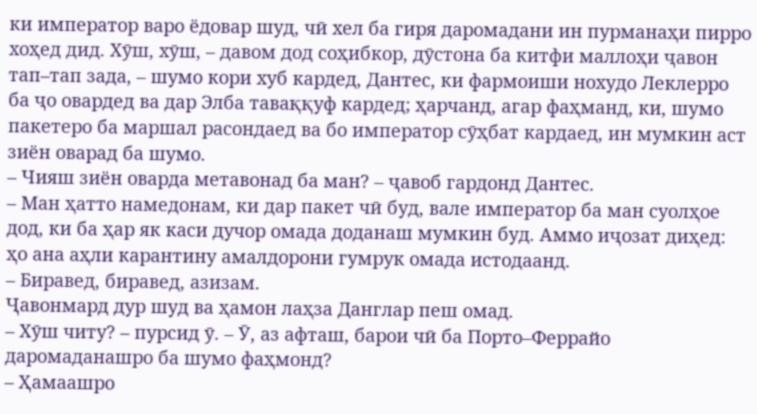ки император варо ёдовар шуд, чӣ хел ба гиря даромадани ин пурманаҳи пирро хоҳед дид. Хӯш, хӯш, – давом дод соҳибкор, дӯстона ба китфи маллоҳи ҷавон тап–тап зада, – шумо кори хуб кардед, Дантес, ки фармоиши нохудо Леклерро ба ҷо овардед ва дар Элба таваққуф кардед; ҳарчанд, агар фаҳманд, ки, шумо пакетеро ба маршал расондаед ва бо император сӯҳбат кардаед, ин мумкин аст зиён оварад ба шумо.
– Чияш зиён оварда метавонад ба ман? – ҷавоб гардонд Дантес.
– Ман ҳатто намедонам, ки дар пакет чӣ буд, вале император ба ман суолҳое дод, ки ба ҳар як каси дучор омада доданаш мумкин буд. Аммо иҷозат диҳед: ҳо ана аҳли карантину амалдорони гумрук омада истодаанд.
– Биравед, биравед, азизам.
Ҷавонмард дур шуд ва ҳамон лаҳза Данглар пеш омад.
– Хӯш читу? – пурсид ӯ. – Ӯ, аз афташ, барои чӣ ба Порто–Феррайо даромаданашро ба шумо фаҳмонд?
– Ҳамаашро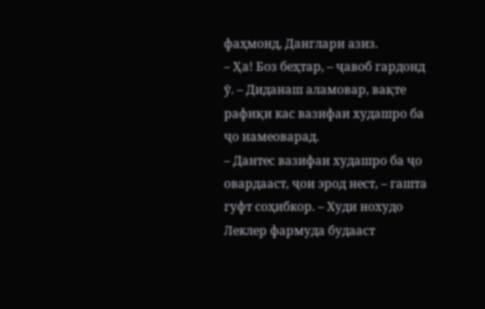фаҳмонд, Данглари азиз.
– Ҳа! Боз беҳтар, – ҷавоб гардонд ӯ. – Диданаш аламовар, вақте рафиқи кас вазифаи худашро ба ҷо намеоварад.
– Дантес вазифаи худашро ба ҷо овардааст, ҷои эрод нест, – гашта гуфт соҳибкор. – Худи нохудо Леклер фармуда будааст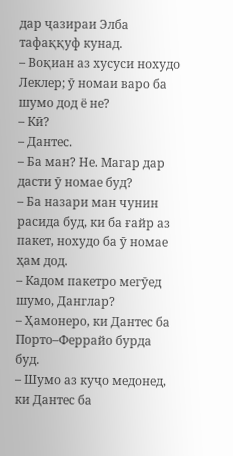дар ҷазираи Элба тафаққуф кунад.
– Воқиан аз хусуси нохудо Леклер; ӯ номаи варо ба шумо дод ё не?
– Кӣ?
– Дантес.
– Ба ман? Не. Магар дар дасти ӯ номае буд?
– Ба назари ман чунин расида буд, ки ба ғайр аз пакет, нохудо ба ӯ номае ҳам дод.
– Кадом пакетро мегӯед шумо, Данглар?
– Ҳамонеро, ки Дантес ба Порто–Феррайо бурда буд.
– Шумо аз куҷо медонед, ки Дантес ба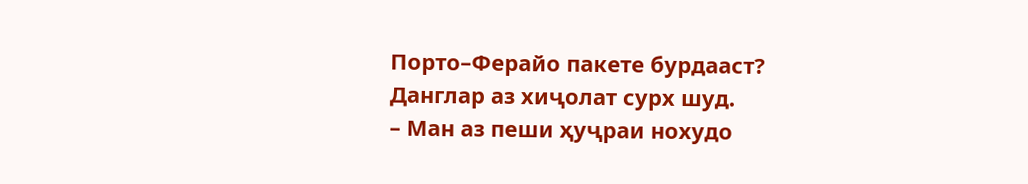Порто–Ферайо пакете бурдааст?
Данглар аз хиҷолат сурх шуд.
– Ман аз пеши ҳуҷраи нохудо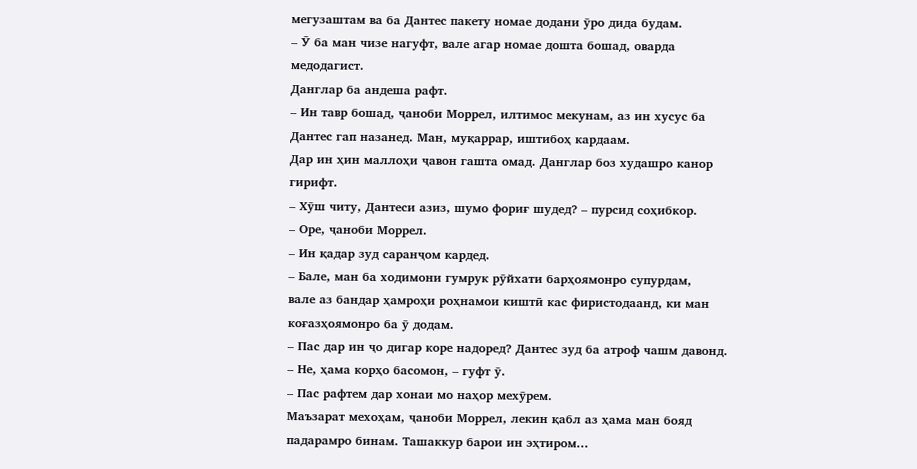мегузаштам ва ба Дантес пакету номае додани ӯро дида будам.
– Ӯ ба ман чизе нагуфт, вале агар номае дошта бошад, оварда медодагист.
Данглар ба андеша рафт.
– Ин тавр бошад, ҷаноби Моррел, илтимос мекунам, аз ин хусус ба Дантес гап назанед. Ман, муқаррар, иштибоҳ кардаам.
Дар ин ҳин маллоҳи ҷавон гашта омад. Данглар боз худашро канор гирифт.
– Хӯш читу, Дантеси азиз, шумо фориғ шудед? – пурсид соҳибкор.
– Оре, ҷаноби Моррел.
– Ин қадар зуд саранҷом кардед.
– Бале, ман ба ходимони гумрук рӯйхати барҳоямонро супурдам,
вале аз бандар ҳамроҳи роҳнамои киштӣ кас фиристодаанд, ки ман коғазҳоямонро ба ӯ додам.
– Пас дар ин ҷо дигар коре надоред? Дантес зуд ба атроф чашм давонд.
– Не, ҳама корҳо басомон, – гуфт ӯ.
– Пас рафтем дар хонаи мо наҳор мехӯрем.
Маъзарат мехоҳам, ҷаноби Моррел, лекин қабл аз ҳама ман бояд падарамро бинам. Ташаккур барои ин эҳтиром...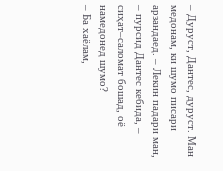– Дуруст, Дантес, дуруст. Ман медонам, ки шумо писари арзандаед. – Лекин падари ман, – пурсид Дантес кебида, – сиҳат–саломат бошад, оё намедонед шумо?
– Ба хаёлам,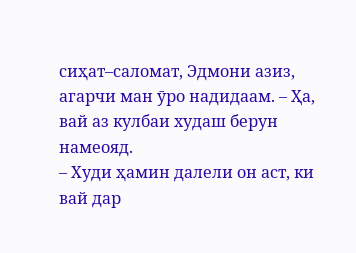сиҳат–саломат, Эдмони азиз, агарчи ман ӯро надидаам. – Ҳа, вай аз кулбаи худаш берун намеояд.
– Худи ҳамин далели он аст, ки вай дар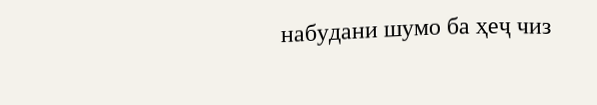набудани шумо ба ҳеҷ чиз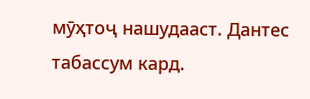мӯҳтоҷ нашудааст. Дантес табассум кард.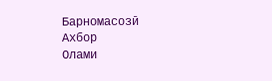Барномасозӣ
Ахбор
Олами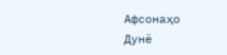Афсонаҳо
Дунё